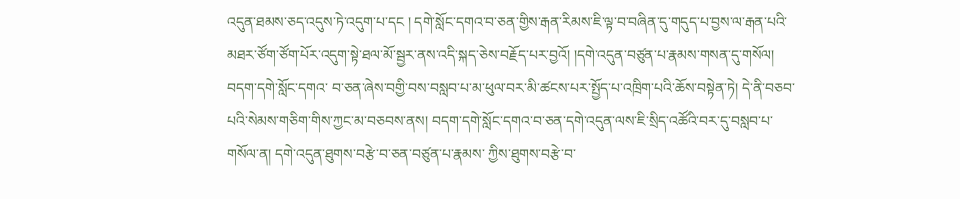འདུན་ཐམས་ཅད་འདུས་ཏེ་འདུག་པ་དང ། དགེ་སློང་དགའ་བ་ཅན་གྱིས་རྒན་རིམས་ཇི་ལྟ་བ་བཞིན་དུ་གདུད་པ་བྱས་ལ་རྒན་པའི་མཐར་ཙོག་ཙོག་པོར་འདུག་སྟེ་ཐལ་མོ་སྦྱར་ནས་འདི་སྐད་ཅེས་བརྗོད་པར་བྱའོ། །དགེ་འདུན་བཙུན་པ་རྣམས་གསན་དུ་གསོལ། བདག་དགེ་སློང་དགའ་ བ་ཅན་ཞེས་བགྱི་བས་བསླབ་པ་མ་ཕུལ་བར་མི་ཚངས་པར་སྤྱོད་པ་འཁྲིག་པའི་ཆོས་བསྟེན་ཏེ། དེ་ནི་བཅབ་པའི་སེམས་གཅིག་གིས་ཀྱང་མ་བཅབས་ནས། བདག་དགེ་སློང་དགའ་བ་ཅན་དགེ་འདུན་ལས་ཇི་སྲིད་འཚོའི་བར་དུ་བསླབ་པ་གསོལ་ན། དགེ་འདུན་ཐུགས་བརྩེ་བ་ཅན་བཙུན་པ་རྣམས་ ཀྱིས་ཐུགས་བརྩེ་བ་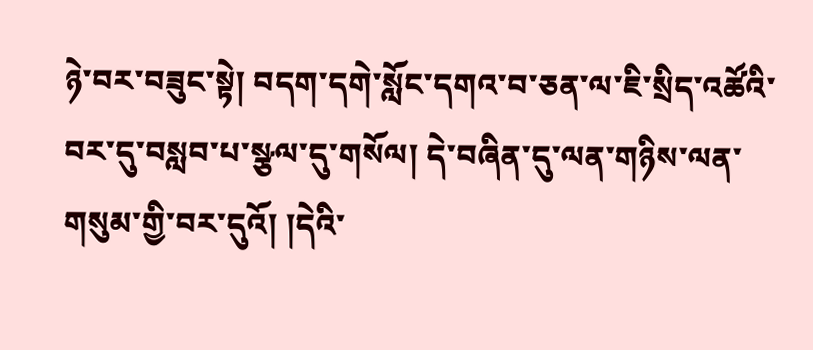ཉེ་བར་བཟུང་སྟེ། བདག་དགེ་སློང་དགའ་བ་ཅན་ལ་ཇི་སྲིད་འཚོའི་བར་དུ་བསླབ་པ་སྩལ་དུ་གསོལ། དེ་བཞིན་དུ་ལན་གཉིས་ལན་གསུམ་གྱི་བར་དུའོ། །དེའི་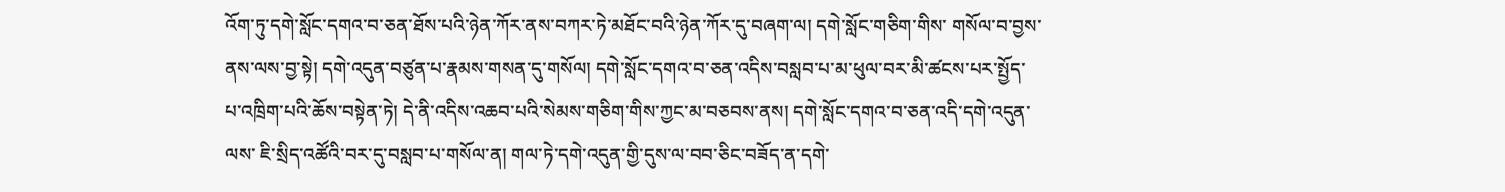འོག་ཏུ་དགེ་སློང་དགའ་བ་ཅན་ཐོས་པའི་ཉེན་ཀོར་ནས་བཀར་ཏེ་མཐོང་བའི་ཉེན་ཀོར་དུ་བཞག་ལ། དགེ་སློང་གཅིག་གིས་ གསོལ་བ་བྱས་ནས་ལས་བྱ་སྟེ། དགེ་འདུན་བཙུན་པ་རྣམས་གསན་དུ་གསོལ། དགེ་སློང་དགའ་བ་ཅན་འདིས་བསླབ་པ་མ་ཕུལ་བར་མི་ཚངས་པར་སྤྱོད་པ་འཁྲིག་པའི་ཆོས་བསྟེན་ཏེ། དེ་ནི་འདིས་འཆབ་པའི་སེམས་གཅིག་གིས་ཀྱང་མ་བཅབས་ནས། དགེ་སློང་དགའ་བ་ཅན་འདི་དགེ་འདུན་ལས་ ཇི་སྲིད་འཚོའི་བར་དུ་བསླབ་པ་གསོལ་ན། གལ་ཏེ་དགེ་འདུན་གྱི་དུས་ལ་བབ་ཅིང་བཟོད་ན་དགེ་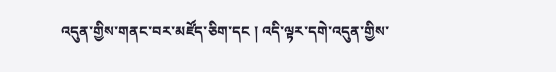འདུན་གྱིས་གནང་བར་མཛོད་ཅིག་དང ། འདི་ལྟར་དགེ་འདུན་གྱིས་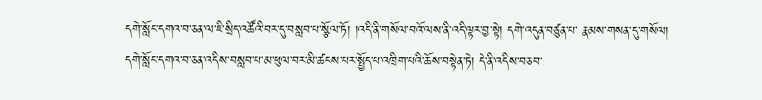དགེ་སློང་དགའ་བ་ཅན་ལ་ཇི་སྲིད་འཚོའི་བར་དུ་བསླབ་པ་སྩོལ་ཏོ། །འདི་ནི་གསོལ་བའོ་ལས་ནི་འདི་ལྟར་བྱ་སྟེ། དགེ་འདུན་བཙུན་པ་ རྣམས་གསན་དུ་གསོལ། དགེ་སློང་དགའ་བ་ཅན་འདིས་བསླབ་པ་མ་ཕུལ་བར་མི་ཚངས་པར་སྤྱོད་པ་འཁྲིག་པའི་ཆོས་བསྟེན་ཏེ། དེ་ནི་འདིས་བཅབ་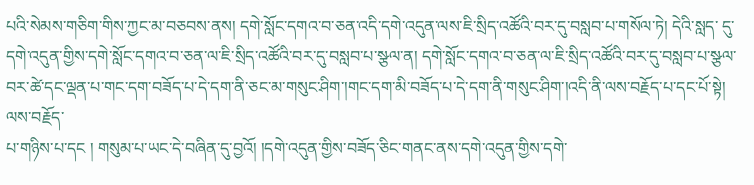པའི་སེམས་གཅིག་གིས་ཀྱང་མ་བཅབས་ནས། དགེ་སློང་དགའ་བ་ཅན་འདི་དགེ་འདུན་ལས་ཇི་སྲིད་འཚོའི་བར་དུ་བསླབ་པ་གསོལ་ཏེ། དེའི་སླད་ དུ་དགེ་འདུན་གྱིས་དགེ་སློང་དགའ་བ་ཅན་ལ་ཇི་སྲིད་འཚོའི་བར་དུ་བསླབ་པ་སྩལ་ན། དགེ་སློང་དགའ་བ་ཅན་ལ་ཇི་སྲིད་འཚོའི་བར་དུ་བསླབ་པ་སྩལ་བར་ཚེ་དང་ལྡན་པ་གང་དག་བཟོད་པ་དེ་དག་ནི་ཅང་མ་གསུང་ཤིག་།གང་དག་མི་བཟོད་པ་དེ་དག་ནི་གསུང་ཤིག་།འདི་ནི་ལས་བརྗོད་པ་དང་པོ་སྟེ། ལས་བརྗོད་
པ་གཉིས་པ་དང ། གསུམ་པ་ཡང་དེ་བཞིན་དུ་བྱའོ། །དགེ་འདུན་གྱིས་བཟོད་ཅིང་གནང་ནས་དགེ་འདུན་གྱིས་དགེ་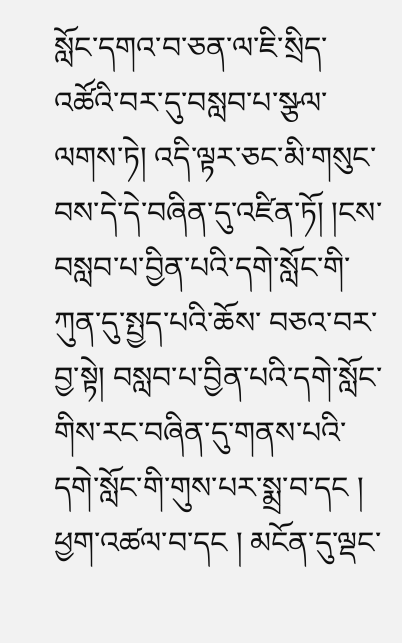སློང་དགའ་བ་ཅན་ལ་ཇི་སྲིད་འཚོའི་བར་དུ་བསླབ་པ་སྩལ་ལགས་ཏེ། འདི་ལྟར་ཅང་མི་གསུང་བས་དེ་དེ་བཞིན་དུ་འཛིན་ཏོ། །ངས་བསླབ་པ་བྱིན་པའི་དགེ་སློང་གི་ཀུན་དུ་སྤྱད་པའི་ཆོས་ བཅའ་བར་བྱ་སྟེ། བསླབ་པ་བྱིན་པའི་དགེ་སློང་གིས་རང་བཞིན་དུ་གནས་པའི་དགེ་སློང་གི་གུས་པར་སྨྲ་བ་དང ། ཕྱག་འཚལ་བ་དང ། མངོན་དུ་ལྡང་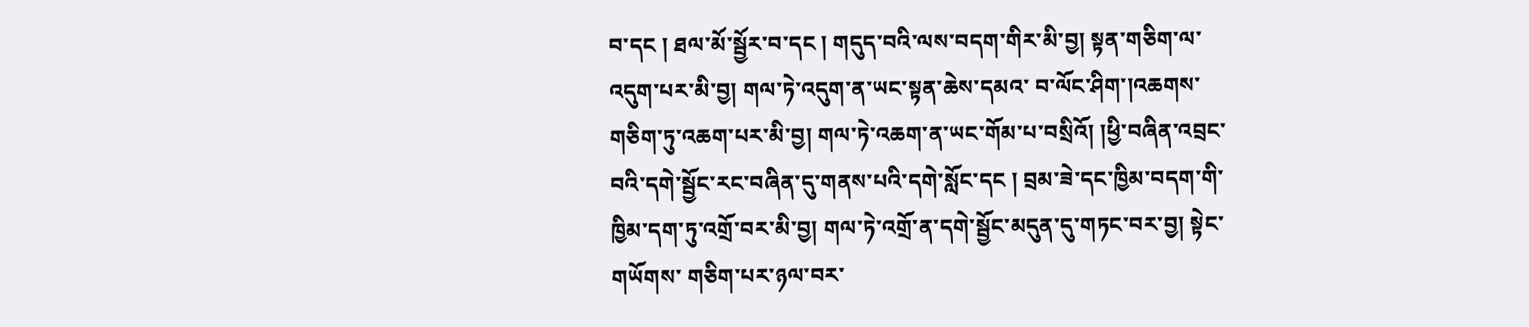བ་དང ། ཐལ་མོ་སྦྱོར་བ་དང ། གདུད་བའི་ལས་བདག་གིར་མི་བྱ། སྟན་གཅིག་ལ་འདུག་པར་མི་བྱ། གལ་ཏེ་འདུག་ན་ཡང་སྟན་ཆེས་དམའ་ བ་ལོང་ཤིག་།འཆགས་གཅིག་ཏུ་འཆག་པར་མི་བྱ། གལ་ཏེ་འཆག་ན་ཡང་གོམ་པ་བསྲིའོ། །ཕྱི་བཞིན་འབྲང་བའི་དགེ་སྦྱོང་རང་བཞིན་དུ་གནས་པའི་དགེ་སློང་དང ། བྲམ་ཟེ་དང་ཁྱིམ་བདག་གི་ཁྱིམ་དག་ཏུ་འགྲོ་བར་མི་བྱ། གལ་ཏེ་འགྲོ་ན་དགེ་སྦྱོང་མདུན་དུ་གཏང་བར་བྱ། སྟེང་གཡོགས་ གཅིག་པར་ཉལ་བར་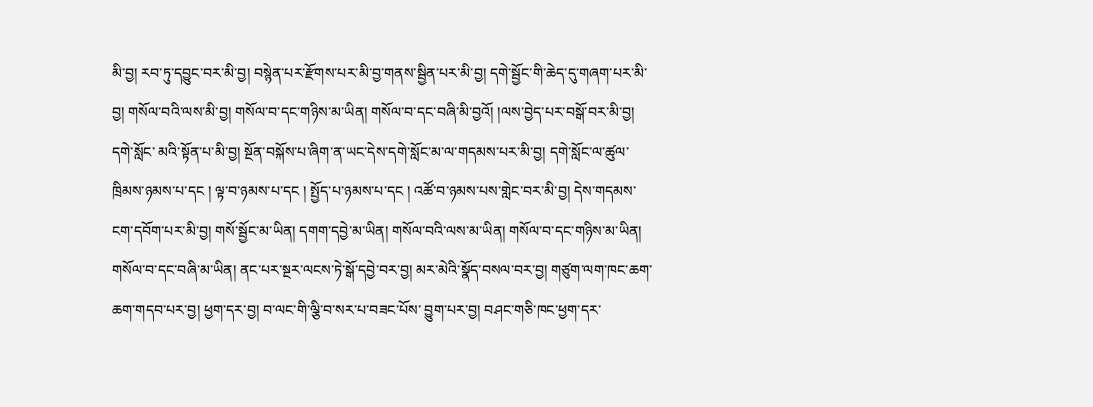མི་བྱ། རབ་ཏུ་དབྱུང་བར་མི་བྱ། བསྙེན་པར་རྫོགས་པར་མི་བྱ་གནས་སྦྱིན་པར་མི་བྱ། དགེ་སྦྱོང་གི་ཆེད་དུ་གཞག་པར་མི་བྱ། གསོལ་བའི་ལས་མི་བྱ། གསོལ་བ་དང་གཉིས་མ་ཡིན། གསོལ་བ་དང་བཞི་མི་བྱའོ། །ལས་བྱེད་པར་བསྒོ་བར་མི་བྱ། དགེ་སློང་ མའི་སྟོན་པ་མི་བྱ། སྔོན་བསྐོས་པ་ཞིག་ན་ཡང་དེས་དགེ་སློང་མ་ལ་གདམས་པར་མི་བྱ། དགེ་སློང་ལ་ཚུལ་ཁྲིམས་ཉམས་པ་དང ། ལྟ་བ་ཉམས་པ་དང ། སྤྱོད་པ་ཉམས་པ་དང ། འཚོ་བ་ཉམས་པས་གླེང་བར་མི་བྱ། དེས་གདམས་ངག་དབོག་པར་མི་བྱ། གསོ་སྦྱོང་མ་ཡིན། དགག་དབྱེ་མ་ཡིན། གསོལ་བའི་ལས་མ་ཡིན། གསོལ་བ་དང་གཉིས་མ་ཡིན། གསོལ་བ་དང་བཞི་མ་ཡིན། ནང་པར་སྔར་ལངས་ཏེ་སྒོ་དབྱེ་བར་བྱ། མར་མེའི་སྣོད་བསལ་བར་བྱ། གཙུག་ལག་ཁང་ཆག་ཆག་གདབ་པར་བྱ། ཕྱག་དར་བྱ། བ་ལང་གི་ལྕི་བ་སར་པ་བཟང་པོས་ བྱུག་པར་བྱ། བཤང་གཅི་ཁང་ཕྱག་དར་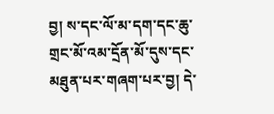བྱ། ས་དང་ལོ་མ་དག་དང་ཆུ་གྲང་མོ་འམ་དྲོན་མོ་དུས་དང་མཐུན་པར་གཞག་པར་བྱ། དེ་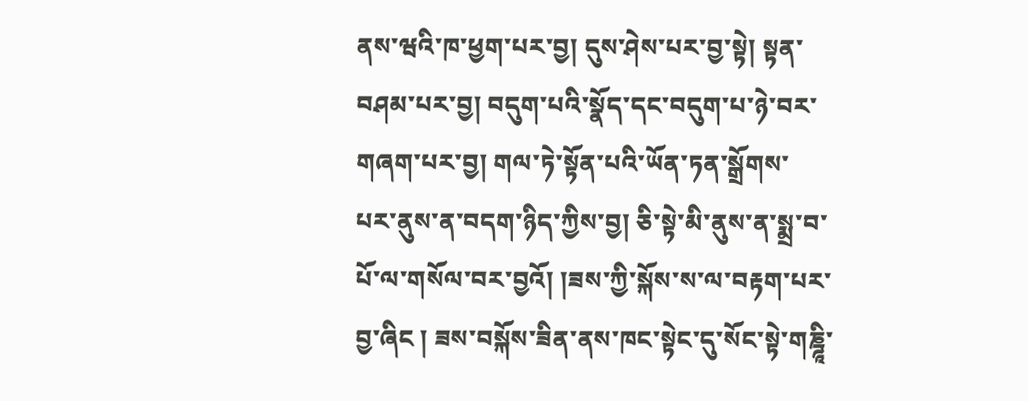ནས་ཝའི་ཁ་ཕྱག་པར་བྱ། དུས་ཤེས་པར་བྱ་སྟེ། སྟན་བཤམ་པར་བྱ། བདུག་པའི་སྣོད་དང་བདུག་པ་ཉེ་བར་གཞག་པར་བྱ། གལ་ཏེ་སྟོན་པའི་ཡོན་ཏན་སྒྲོགས་
པར་ནུས་ན་བདག་ཉིད་ཀྱིས་བྱ། ཅི་སྟེ་མི་ནུས་ན་སྨྲ་བ་པོ་ལ་གསོལ་བར་བྱའོ། །ཟས་ཀྱི་སྐོས་ས་ལ་བརྟག་པར་བྱ་ཞིང ། ཟས་བསྐོས་ཟིན་ནས་ཁང་སྟེང་དུ་སོང་སྟེ་གཎྜཱི་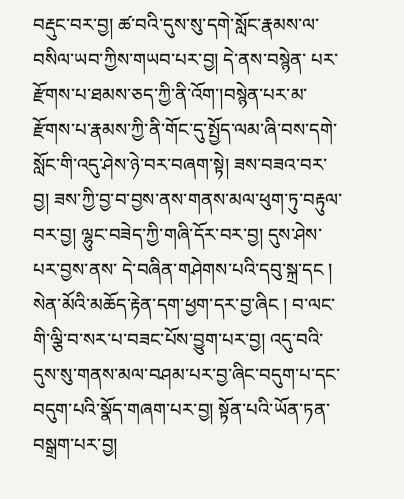བརྡུང་བར་བྱ། ཚ་བའི་དུས་སུ་དགེ་སློང་རྣམས་ལ་བསིལ་ཡབ་ཀྱིས་གཡབ་པར་བྱ། དེ་ནས་བསྙེན་ པར་རྫོགས་པ་ཐམས་ཅད་ཀྱི་ནི་འོག་།བསྙེན་པར་མ་རྫོགས་པ་རྣམས་ཀྱི་ནི་གོང་དུ་སྤྱོད་ལམ་ཞི་བས་དགེ་སློང་གི་འདུ་ཤེས་ཉེ་བར་བཞག་སྟེ། ཟས་བཟའ་བར་བྱ། ཟས་ཀྱི་བྱ་བ་བྱས་ནས་གནས་མལ་ཕུག་ཏུ་བརྟུལ་བར་བྱ། ལྷུང་བཟེད་ཀྱི་གཞི་དོར་བར་བྱ། དུས་ཤེས་པར་བྱས་ནས་ དེ་བཞིན་གཤེགས་པའི་དབུ་སྐྲ་དང ། སེན་མོའི་མཆོད་རྟེན་དག་ཕྱག་དར་བྱ་ཞིང ། བ་ལང་གི་ལྕི་བ་སར་པ་བཟང་པོས་བྱུག་པར་བྱ། འདུ་བའི་དུས་སུ་གནས་མལ་བཤམ་པར་བྱ་ཞིང་བདུག་པ་དང་བདུག་པའི་སྣོད་གཞག་པར་བྱ། སྟོན་པའི་ཡོན་ཏན་བསྒྲག་པར་བྱ།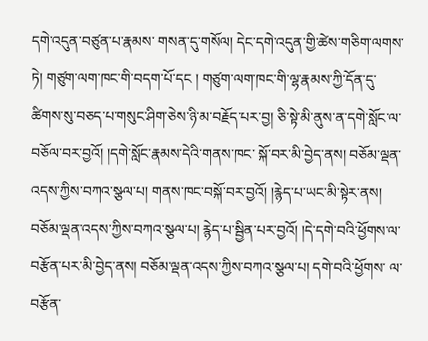དགེ་འདུན་བཙུན་པ་རྣམས་ གསན་དུ་གསོལ། དེང་དགེ་འདུན་གྱི་ཚེས་གཅིག་ལགས་ཏེ། གཙུག་ལག་ཁང་གི་བདག་པོ་དང ། གཙུག་ལག་ཁང་གི་ལྷ་རྣམས་ཀྱི་དོན་དུ་ཚིགས་སུ་བཅད་པ་གསུང་ཤིག་ཅེས་ཉི་མ་བརྗོད་པར་བྱ། ཅི་སྟེ་མི་ནུས་ན་དགེ་སློང་ལ་བཅོལ་བར་བྱའོ། །དགེ་སློང་རྣམས་དེའི་གནས་ཁང་ སྐོ་བར་མི་བྱེད་ནས། བཅོམ་ལྡན་འདས་ཀྱིས་བཀའ་སྩལ་པ། གནས་ཁང་བསྐོ་བར་བྱའོ། །རྙེད་པ་ཡང་མི་སྟེར་ནས། བཅོམ་ལྡན་འདས་ཀྱིས་བཀའ་སྩལ་པ། རྙེད་པ་སྦྱིན་པར་བྱའོ། །དེ་དགེ་བའི་ཕྱོགས་ལ་བརྩོན་པར་མི་བྱེད་ནས། བཅོམ་ལྡན་འདས་ཀྱིས་བཀའ་སྩལ་པ། དགེ་བའི་ཕྱོགས་ ལ་བརྩོན་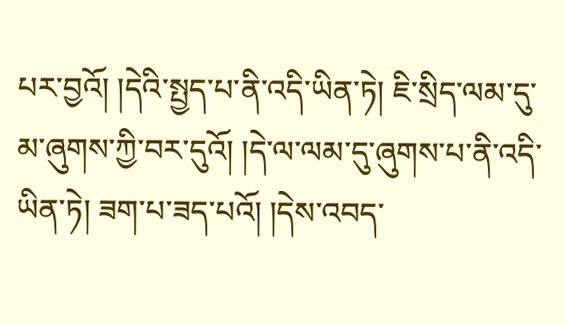པར་བྱའོ། །དེའི་སྤྱད་པ་ནི་འདི་ཡིན་ཏེ། ཇི་སྲིད་ལམ་དུ་མ་ཞུགས་ཀྱི་བར་དུའོ། །དེ་ལ་ལམ་དུ་ཞུགས་པ་ནི་འདི་ཡིན་ཏེ། ཟག་པ་ཟད་པའོ། །དེས་འབད་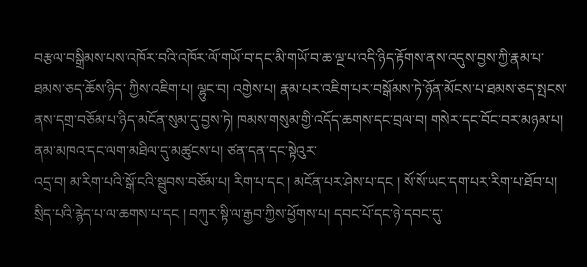བརྩལ་བསྒྲིམས་པས་འཁོར་བའི་འཁོར་ལོ་གཡོ་བ་དང་མི་གཡོ་བ་ཆ་ལྔ་པ་འདི་ཉིད་རྟོགས་ནས་འདུས་བྱས་ཀྱི་རྣམ་པ་ཐམས་ཅད་ཆོས་ཉིད་ ཀྱིས་འཇིག་པ། ལྷུང་བ། འགྱེས་པ། རྣམ་པར་འཇིག་པར་བསྒོམས་ཏེ་ཉོན་མོངས་པ་ཐམས་ཅད་སྤངས་ནས་དགྲ་བཅོམ་པ་ཉིད་མངོན་སུམ་དུ་བྱས་ཏེ། ཁམས་གསུམ་གྱི་འདོད་ཆགས་དང་བྲལ་བ། གསེར་དང་བོང་བར་མཉམ་པ། ནམ་མཁའ་དང་ལག་མཐིལ་དུ་མཚུངས་པ། ཙན་དན་དང་སྟེའུར་
འདྲ་བ། མ་རིག་པའི་སྒོ་ངའི་སྦུབས་བཅོམ་པ། རིག་པ་དང ། མངོན་པར་ཤེས་པ་དང ། སོ་སོ་ཡང་དག་པར་རིག་པ་ཐོབ་པ། སྲིད་པའི་རྙེད་པ་ལ་ཆགས་པ་དང ། བཀུར་སྟི་ལ་རྒྱབ་ཀྱིས་ཕྱོགས་པ། དབང་པོ་དང་ཉེ་དབང་དུ་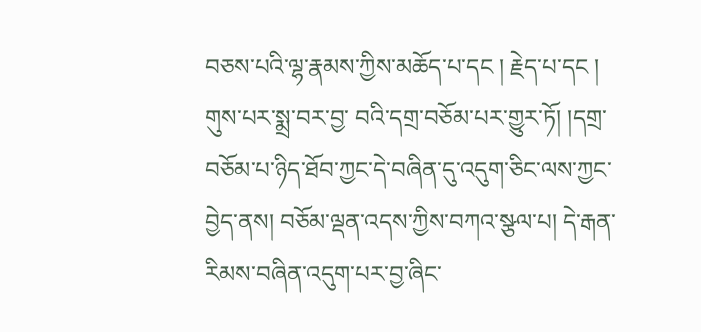བཅས་པའི་ལྷ་རྣམས་ཀྱིས་མཆོད་པ་དང ། རྗེད་པ་དང ། གུས་པར་སྨྲ་བར་བྱ་ བའི་དགྲ་བཅོམ་པར་གྱུར་ཏོ། །དགྲ་བཅོམ་པ་ཉིད་ཐོབ་ཀྱང་དེ་བཞིན་དུ་འདུག་ཅིང་ལས་ཀྱང་བྱེད་ནས། བཅོམ་ལྡན་འདས་ཀྱིས་བཀའ་སྩལ་པ། དེ་རྒན་རིམས་བཞིན་འདུག་པར་བྱ་ཞིང་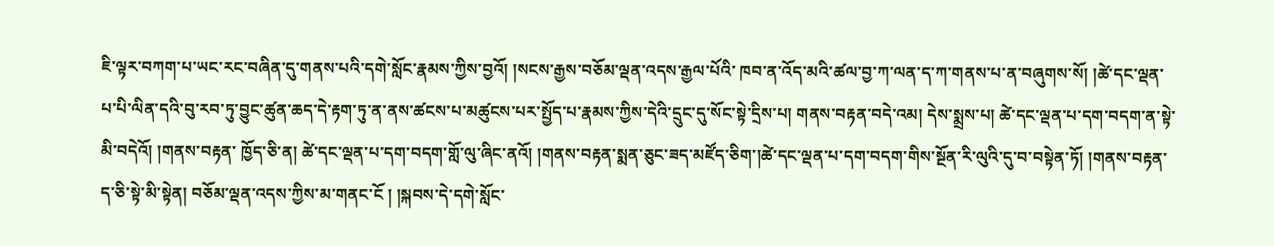ཇི་ལྟར་བཀག་པ་ཡང་རང་བཞིན་དུ་གནས་པའི་དགེ་སློང་རྣམས་ཀྱིས་བྱའོ། །སངས་རྒྱས་བཅོམ་ལྡན་འདས་རྒྱལ་པོའི་ ཁབ་ན་འོད་མའི་ཚལ་བྱ་ཀ་ལན་ད་ཀ་གནས་པ་ན་བཞུགས་སོ། །ཚེ་དང་ལྡན་པ་པི་ལིན་དའི་བུ་རབ་ཏུ་བྱུང་ཚུན་ཆད་དེ་རྟག་ཏུ་ན་ནས་ཚངས་པ་མཚུངས་པར་སྤྱོད་པ་རྣམས་ཀྱིས་དེའི་དྲུང་དུ་སོང་སྟེ་དྲིས་པ། གནས་བརྟན་བདེ་འམ། དེས་སྨྲས་པ། ཚེ་དང་ལྡན་པ་དག་བདག་ན་སྟེ་མི་བདེའོ། །གནས་བརྟན་ ཁྱོད་ཅི་ན། ཚེ་དང་ལྡན་པ་དག་བདག་གློ་ལུ་ཞིང་ནའོ། །གནས་བརྟན་སྨན་ཅུང་ཟད་མཛོད་ཅིག་།ཚེ་དང་ལྡན་པ་དག་བདག་གིས་སྔོན་རི་ལུའི་དུ་བ་བསྟེན་ཏོ། །གནས་བརྟན་ད་ཅི་སྟེ་མི་སྟེན། བཅོམ་ལྡན་འདས་ཀྱིས་མ་གནང་ངོ ། །སྐབས་དེ་དགེ་སློང་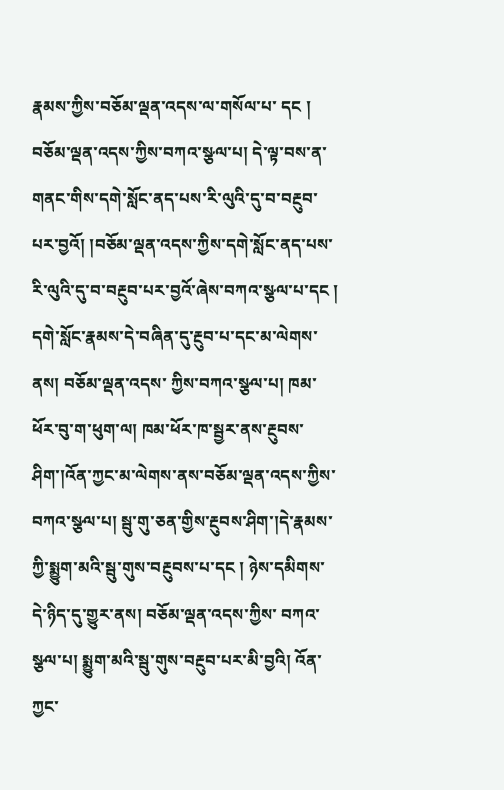རྣམས་ཀྱིས་བཅོམ་ལྡན་འདས་ལ་གསོལ་པ་ དང ། བཅོམ་ལྡན་འདས་ཀྱིས་བཀའ་སྩལ་པ། དེ་ལྟ་བས་ན་གནང་གིས་དགེ་སློང་ནད་པས་རི་ལུའི་དུ་བ་བརྔུབ་པར་བྱའོ། །བཅོམ་ལྡན་འདས་ཀྱིས་དགེ་སློང་ནད་པས་རི་ལུའི་དུ་བ་བརྔུབ་པར་བྱའོ་ཞེས་བཀའ་སྩལ་པ་དང ། དགེ་སློང་རྣམས་དེ་བཞིན་དུ་རྔུབ་པ་དང་མ་ལེགས་ནས། བཅོམ་ལྡན་འདས་ ཀྱིས་བཀའ་སྩལ་པ། ཁམ་ཕོར་བུ་ག་ཕུག་ལ། ཁམ་ཕོར་ཁ་སྦྱར་ནས་རྔུབས་ཤིག་།འོན་ཀྱང་མ་ལེགས་ནས་བཅོམ་ལྡན་འདས་ཀྱིས་བཀའ་སྩལ་པ། སྦུ་གུ་ཅན་གྱིས་རྔུབས་ཤིག་།དེ་རྣམས་ཀྱི་སྨྱུག་མའི་སྦུ་གུས་བརྔུབས་པ་དང ། ཉེས་དམིགས་དེ་ཉིད་དུ་གྱུར་ནས། བཅོམ་ལྡན་འདས་ཀྱིས་ བཀའ་སྩལ་པ། སྨྱུག་མའི་སྦུ་གུས་བརྔུབ་པར་མི་བྱའི། འོན་ཀྱང་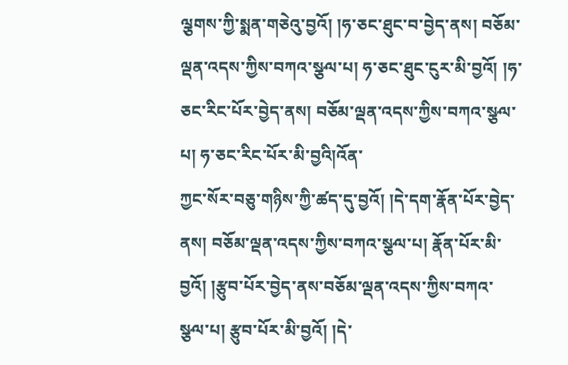ལྕགས་ཀྱི་སྨན་གཅེའུ་བྱའོ། །ཧ་ཅང་ཐུང་བ་བྱེད་ནས། བཅོམ་ལྡན་འདས་ཀྱིས་བཀའ་སྩལ་པ། ཧ་ཅང་ཐུང་ངུར་མི་བྱའོ། །ཧ་ཅང་རིང་པོར་བྱེད་ནས། བཅོམ་ལྡན་འདས་ཀྱིས་བཀའ་སྩལ་པ། ཧ་ཅང་རིང་པོར་མི་བྱའི།འོན་
ཀྱང་སོར་བཅུ་གཉིས་ཀྱི་ཚད་དུ་བྱའོ། །དེ་དག་རྣོན་པོར་བྱེད་ནས། བཅོམ་ལྡན་འདས་ཀྱིས་བཀའ་སྩལ་པ། རྣོན་པོར་མི་བྱའོ། །རྩུབ་པོར་བྱེད་ནས་བཅོམ་ལྡན་འདས་ཀྱིས་བཀའ་སྩལ་པ། རྩུབ་པོར་མི་བྱའོ། །དེ་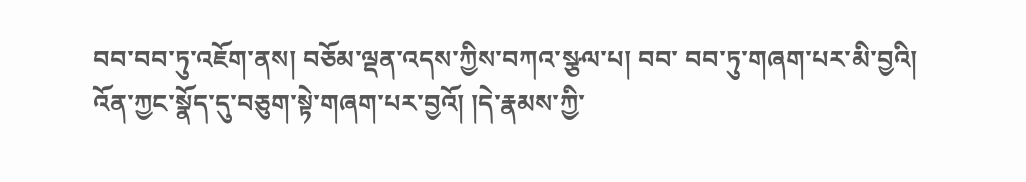བབ་བབ་ཏུ་འཇོག་ནས། བཅོམ་ལྡན་འདས་ཀྱིས་བཀའ་སྩལ་པ། བབ་ བབ་ཏུ་གཞག་པར་མི་བྱའི། འོན་ཀྱང་སྣོད་དུ་བཅུག་སྟེ་གཞག་པར་བྱའོ། །དེ་རྣམས་ཀྱི་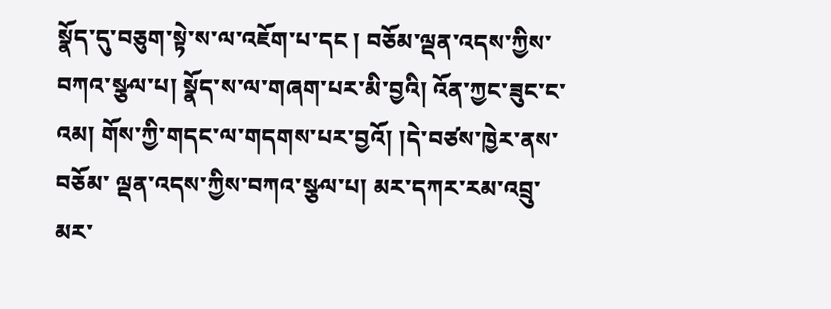སྣོད་དུ་བཅུག་སྟེ་ས་ལ་འཇོག་པ་དང ། བཅོམ་ལྡན་འདས་ཀྱིས་བཀའ་སྩལ་པ། སྣོད་ས་ལ་གཞག་པར་མི་བྱའི། འོན་ཀྱང་ཟུང་ང་འམ། གོས་ཀྱི་གདང་ལ་གདགས་པར་བྱའོ། །དེ་བཙས་ཁྱེར་ནས་བཅོམ་ ལྡན་འདས་ཀྱིས་བཀའ་སྩལ་པ། མར་དཀར་རམ་འབྲུ་མར་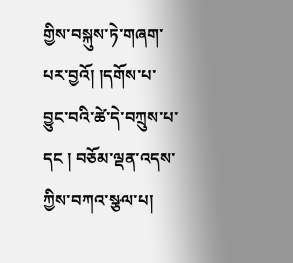གྱིས་བསྐུས་ཏེ་གཞག་པར་བྱའོ། །དགོས་པ་བྱུང་བའི་ཚེ་དེ་བཀྲུས་པ་དང ། བཅོམ་ལྡན་འདས་ཀྱིས་བཀའ་སྩལ་པ།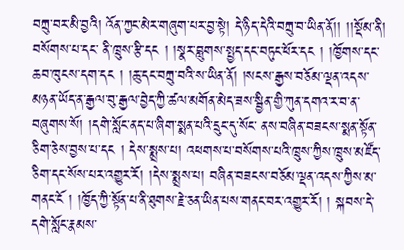བཀྲུ་བར་མི་བྱའི། འོན་ཀྱང་མེར་གཞུག་པར་བྱ་སྟེ། དེ་ཉིད་དེའི་བཀྲུ་བ་ཡིན་ནོ།། །།སྡོམ་ནི། བསོགས་པ་དང་ ནི་ཁྲུས་རྩི་དང ། །སྣར་བླུགས་སྤྱད་དང་བཏུང་ཕོར་དང ། །ཁྱོགས་དང་ཆབ་ཁུངས་དག་དང ། །ཆུ་དང་བཀྲུ་བའི་ས་ཡིན་ནོ། །སངས་རྒྱས་བཅོམ་ལྡན་འདས་མཉན་ཡོད་ན་རྒྱལ་བུ་རྒྱལ་བྱེད་ཀྱི་ཚལ་མགོན་མེད་ཟས་སྦྱིན་གྱི་ཀུན་དགའ་ར་བ་ན་བཞུགས་སོ། །དགེ་སློང་ནད་པ་ཞིག་སྨན་པའི་དྲུང་དུ་སོང་ ནས་བཞིན་བཟངས་སྨན་སྟོན་ཅིག་ཅེས་བྱས་པ་དང ། དེས་སྨྲས་པ། འཕགས་པ་བསོགས་པའི་ཁྲུས་ཀྱིས་ཁྲུས་མཛོད་ཅིག་དང་སོས་པར་འགྱུར་རོ། །དེས་སྨྲས་པ། བཞིན་བཟངས་བཅོམ་ལྡན་འདས་ཀྱིས་མ་གནང་ངོ ། །ཁྱོད་ཀྱི་སྟོན་པ་ནི་ཐུགས་རྗེ་ཅན་ཡིན་པས་གནང་བར་འགྱུར་རོ། ། སྐབས་དེ་དགེ་སློང་རྣམས་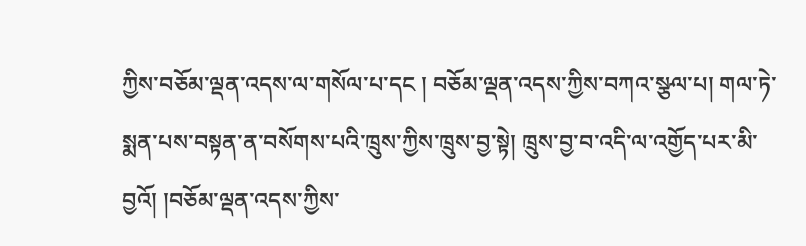ཀྱིས་བཅོམ་ལྡན་འདས་ལ་གསོལ་པ་དང ། བཅོམ་ལྡན་འདས་ཀྱིས་བཀའ་སྩལ་པ། གལ་ཏེ་སྨན་པས་བསྟན་ན་བསོགས་པའི་ཁྲུས་ཀྱིས་ཁྲུས་བྱ་སྟེ། ཁྲུས་བྱ་བ་འདི་ལ་འགྱོད་པར་མི་བྱའོ། །བཅོམ་ལྡན་འདས་ཀྱིས་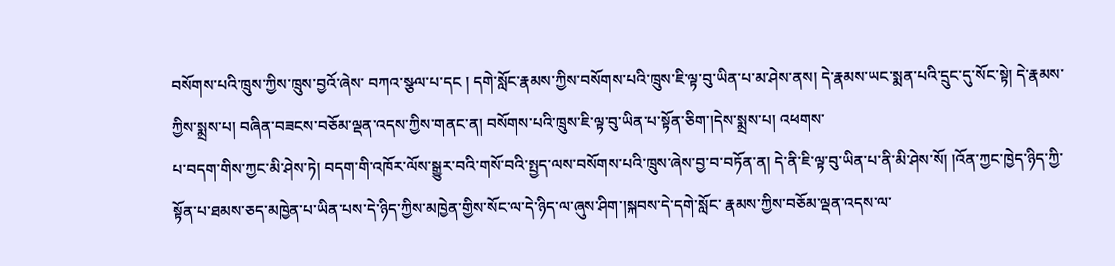བསོགས་པའི་ཁྲུས་ཀྱིས་ཁྲུས་བྱའོ་ཞེས་ བཀའ་སྩལ་པ་དང ། དགེ་སློང་རྣམས་ཀྱིས་བསོགས་པའི་ཁྲུས་ཇི་ལྟ་བུ་ཡིན་པ་མ་ཤེས་ནས། དེ་རྣམས་ཡང་སྨན་པའི་དྲུང་དུ་སོང་སྟེ། དེ་རྣམས་ཀྱིས་སྨྲས་པ། བཞིན་བཟངས་བཅོམ་ལྡན་འདས་ཀྱིས་གནང་ན། བསོགས་པའི་ཁྲུས་ཇི་ལྟ་བུ་ཡིན་པ་སྟོན་ཅིག་།དེས་སྨྲས་པ། འཕགས་
པ་བདག་གིས་ཀྱང་མི་ཤེས་ཏེ། བདག་གི་འཁོར་ལོས་སྒྱུར་བའི་གསོ་བའི་སྤྱད་ལས་བསོགས་པའི་ཁྲུས་ཞེས་བྱ་བ་བཏོན་ན། དེ་ནི་ཇི་ལྟ་བུ་ཡིན་པ་ནི་མི་ཤེས་སོ། །འོན་ཀྱང་ཁྱེད་ཉིད་ཀྱི་སྟོན་པ་ཐམས་ཅད་མཁྱེན་པ་ཡིན་པས་དེ་ཉིད་ཀྱིས་མཁྱེན་གྱིས་སོང་ལ་དེ་ཉིད་ལ་ཞུས་ཤིག་།སྐབས་དེ་དགེ་སློང་ རྣམས་ཀྱིས་བཅོམ་ལྡན་འདས་ལ་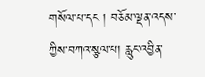གསོལ་པ་དང ། བཅོམ་ལྡན་འདས་ཀྱིས་བཀའ་སྩལ་པ། རླུང་འབྱིན་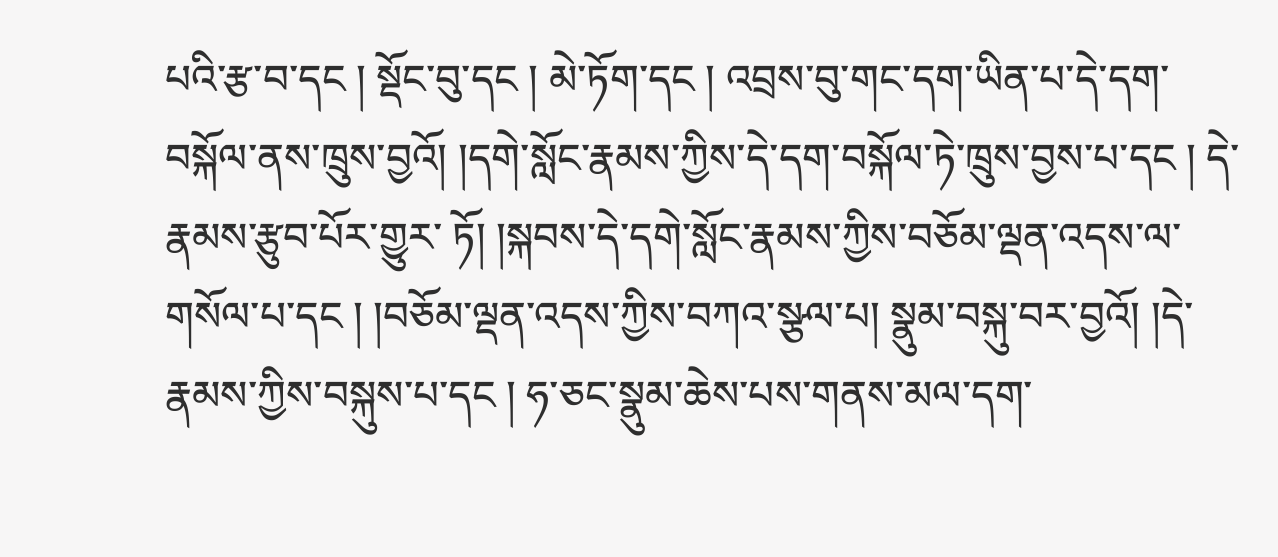པའི་རྩ་བ་དང ། སྡོང་བུ་དང ། མེ་ཏོག་དང ། འབྲས་བུ་གང་དག་ཡིན་པ་དེ་དག་བསྐོལ་ནས་ཁྲུས་བྱའོ། །དགེ་སློང་རྣམས་ཀྱིས་དེ་དག་བསྐོལ་ཏེ་ཁྲུས་བྱས་པ་དང ། དེ་རྣམས་རྩུབ་པོར་གྱུར་ ཏོ། །སྐབས་དེ་དགེ་སློང་རྣམས་ཀྱིས་བཅོམ་ལྡན་འདས་ལ་གསོལ་པ་དང ། །བཅོམ་ལྡན་འདས་ཀྱིས་བཀའ་སྩལ་པ། སྣུམ་བསྐུ་བར་བྱའོ། །དེ་རྣམས་ཀྱིས་བསྐུས་པ་དང ། ཧ་ཅང་སྣུམ་ཆེས་པས་གནས་མལ་དག་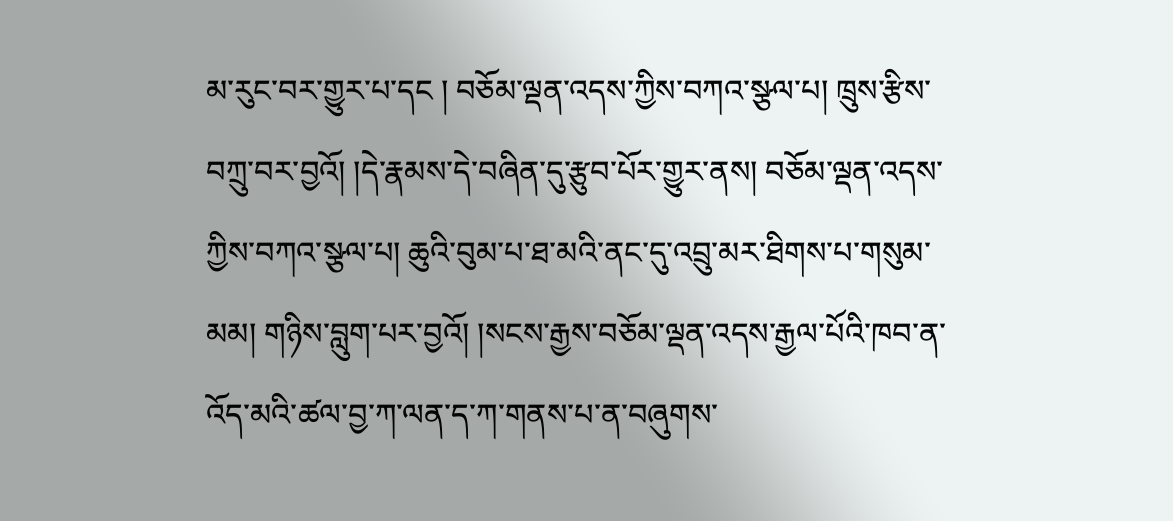མ་རུང་བར་གྱུར་པ་དང ། བཅོམ་ལྡན་འདས་ཀྱིས་བཀའ་སྩལ་པ། ཁྲུས་རྩིས་ བཀྲུ་བར་བྱའོ། །དེ་རྣམས་དེ་བཞིན་དུ་རྩུབ་པོར་གྱུར་ནས། བཅོམ་ལྡན་འདས་ཀྱིས་བཀའ་སྩལ་པ། ཆུའི་བུམ་པ་ཐ་མའི་ནང་དུ་འབྲུ་མར་ཐིགས་པ་གསུམ་མམ། གཉིས་བླུག་པར་བྱའོ། །སངས་རྒྱས་བཅོམ་ལྡན་འདས་རྒྱལ་པོའི་ཁབ་ན་འོད་མའི་ཚལ་བྱ་ཀ་ལན་ད་ཀ་གནས་པ་ན་བཞུགས་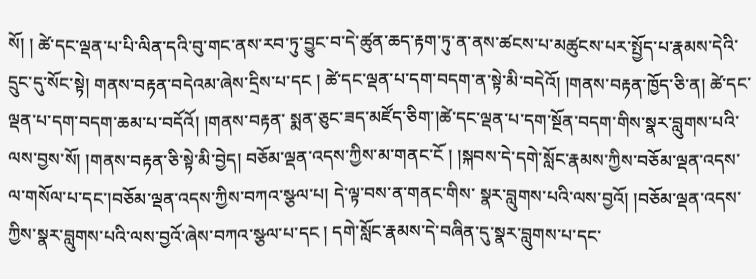སོ། ། ཚེ་དང་ལྡན་པ་པི་ལིན་དའི་བུ་གང་ནས་རབ་ཏུ་བྱུང་བ་དེ་ཚུན་ཆད་རྟག་ཏུ་ན་ནས་ཚངས་པ་མཚུངས་པར་སྤྱོད་པ་རྣམས་དེའི་དྲུང་དུ་སོང་སྟེ། གནས་བརྟན་བདེའམ་ཞེས་དྲིས་པ་དང ། ཚེ་དང་ལྡན་པ་དག་བདག་ན་སྟེ་མི་བདེའོ། །གནས་བརྟན་ཁྱོད་ཅི་ན། ཚེ་དང་ལྡན་པ་དག་བདག་ཆམ་པ་བདོའོ། །གནས་བརྟན་ སྨན་ཅུང་ཟད་མཛོད་ཅིག་།ཚེ་དང་ལྡན་པ་དག་སྔོན་བདག་གིས་སྣར་བླུགས་པའི་ལས་བྱས་སོ། །གནས་བརྟན་ཅི་སྟེ་མི་བྱེད། བཅོམ་ལྡན་འདས་ཀྱིས་མ་གནང་ངོ ། །སྐབས་དེ་དགེ་སློང་རྣམས་ཀྱིས་བཅོམ་ལྡན་འདས་ལ་གསོལ་པ་དང་།བཅོམ་ལྡན་འདས་ཀྱིས་བཀའ་སྩལ་པ། དེ་ལྟ་བས་ན་གནང་གིས་ སྣར་བླུགས་པའི་ལས་བྱའོ། །བཅོམ་ལྡན་འདས་ཀྱིས་སྣར་བླུགས་པའི་ལས་བྱའོ་ཞེས་བཀའ་སྩལ་པ་དང ། དགེ་སློང་རྣམས་དེ་བཞིན་དུ་སྣར་བླུགས་པ་དང་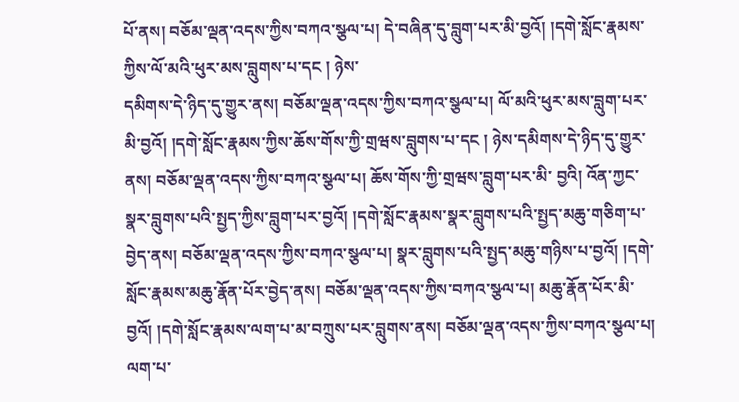པོ་ནས། བཅོམ་ལྡན་འདས་ཀྱིས་བཀའ་སྩལ་པ། དེ་བཞིན་དུ་བླུག་པར་མི་བྱའོ། །དགེ་སློང་རྣམས་ཀྱིས་ལོ་མའི་ཕུར་མས་བླུགས་པ་དང ། ཉེས་
དམིགས་དེ་ཉིད་དུ་གྱུར་ནས། བཅོམ་ལྡན་འདས་ཀྱིས་བཀའ་སྩལ་པ། ལོ་མའི་ཕུར་མས་བླུག་པར་མི་བྱའོ། །དགེ་སློང་རྣམས་ཀྱིས་ཆོས་གོས་ཀྱི་གྲཝས་བླུགས་པ་དང ། ཉེས་དམིགས་དེ་ཉིད་དུ་གྱུར་ནས། བཅོམ་ལྡན་འདས་ཀྱིས་བཀའ་སྩལ་པ། ཆོས་གོས་ཀྱི་གྲཝས་བླུག་པར་མི་ བྱའི། འོན་ཀྱང་སྣར་བླུགས་པའི་སྤྱད་ཀྱིས་བླུག་པར་བྱའོ། །དགེ་སློང་རྣམས་སྣར་བླུགས་པའི་སྤྱད་མཆུ་གཅིག་པ་བྱེད་ནས། བཅོམ་ལྡན་འདས་ཀྱིས་བཀའ་སྩལ་པ། སྣར་བླུགས་པའི་སྤྱད་མཆུ་གཉིས་པ་བྱའོ། །དགེ་སློང་རྣམས་མཆུ་རྣོན་པོར་བྱེད་ནས། བཅོམ་ལྡན་འདས་ཀྱིས་བཀའ་སྩལ་པ། མཆུ་རྣོན་པོར་མི་བྱའོ། །དགེ་སློང་རྣམས་ལག་པ་མ་བཀྲུས་པར་བླུགས་ནས། བཅོམ་ལྡན་འདས་ཀྱིས་བཀའ་སྩལ་པ། ལག་པ་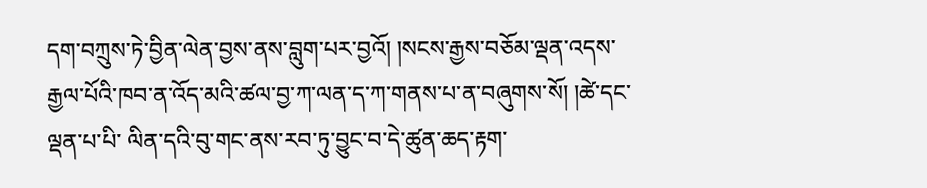དག་བཀྲུས་ཏེ་བྱིན་ལེན་བྱས་ནས་བླུག་པར་བྱའོ། །སངས་རྒྱས་བཅོམ་ལྡན་འདས་རྒྱལ་པོའི་ཁབ་ན་འོད་མའི་ཚལ་བྱ་ཀ་ལན་ད་ཀ་གནས་པ་ན་བཞུགས་སོ། །ཚེ་དང་ལྡན་པ་པི་ ལིན་དའི་བུ་གང་ནས་རབ་ཏུ་བྱུང་བ་དེ་ཚུན་ཆད་རྟག་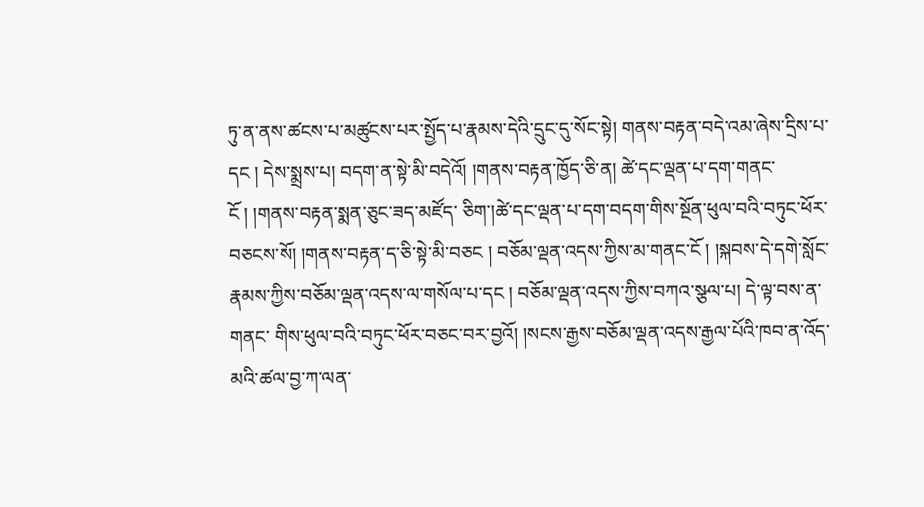ཏུ་ན་ནས་ཚངས་པ་མཚུངས་པར་སྤྱོད་པ་རྣམས་དེའི་དྲུང་དུ་སོང་སྟེ། གནས་བརྟན་བདེ་འམ་ཞེས་དྲིས་པ་དང ། དེས་སྨྲས་པ། བདག་ན་སྟེ་མི་བདེའོ། །གནས་བརྟན་ཁྱོད་ཅི་ན། ཚེ་དང་ལྡན་པ་དག་གནང་ངོ ། །གནས་བརྟན་སྨན་ཅུང་ཟད་མཛོད་ ཅིག་།ཚེ་དང་ལྡན་པ་དག་བདག་གིས་སྔོན་ཕུལ་བའི་བཏུང་ཕོར་བཅངས་སོ། །གནས་བརྟན་ད་ཅི་སྟེ་མི་བཅང ། བཅོམ་ལྡན་འདས་ཀྱིས་མ་གནང་ངོ ། །སྐབས་དེ་དགེ་སློང་རྣམས་ཀྱིས་བཅོམ་ལྡན་འདས་ལ་གསོལ་པ་དང ། བཅོམ་ལྡན་འདས་ཀྱིས་བཀའ་སྩལ་པ། དེ་ལྟ་བས་ན་གནང་ གིས་ཕུལ་བའི་བཏུང་ཕོར་བཅང་བར་བྱའོ། །སངས་རྒྱས་བཅོམ་ལྡན་འདས་རྒྱལ་པོའི་ཁབ་ན་འོད་མའི་ཚལ་བྱ་ཀ་ལན་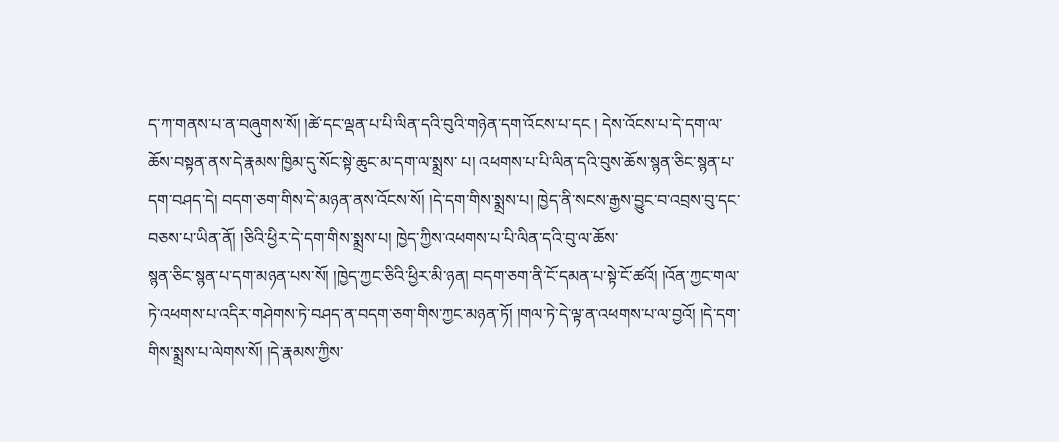ད་ཀ་གནས་པ་ན་བཞུགས་སོ། །ཚེ་དང་ལྡན་པ་པི་ལིན་དའི་བུའི་གཉེན་དག་འོངས་པ་དང ། དེས་འོངས་པ་དེ་དག་ལ་ཆོས་བསྟན་ནས་དེ་རྣམས་ཁྱིམ་དུ་སོང་སྟེ་ཆུང་མ་དག་ལ་སྨྲས་ པ། འཕགས་པ་པི་ལིན་དའི་བུས་ཆོས་སྙན་ཅིང་སྙན་པ་དག་བཤད་དེ། བདག་ཅག་གིས་དེ་མཉན་ནས་འོངས་སོ། །དེ་དག་གིས་སྨྲས་པ། ཁྱེད་ནི་སངས་རྒྱས་བྱུང་བ་འབྲས་བུ་དང་བཅས་པ་ཡིན་ནོ། །ཅིའི་ཕྱིར་དེ་དག་གིས་སྨྲས་པ། ཁྱེད་ཀྱིས་འཕགས་པ་པི་ལིན་དའི་བུ་ལ་ཆོས་
སྙན་ཅིང་སྙན་པ་དག་མཉན་པས་སོ། །ཁྱེད་ཀྱང་ཅིའི་ཕྱིར་མི་ཉན། བདག་ཅག་ནི་ངོ་དམན་པ་སྟེ་ངོ་ཚའོ། །འོན་ཀྱང་གལ་ཏེ་འཕགས་པ་འདིར་གཤེགས་ཏེ་བཤད་ན་བདག་ཅག་གིས་ཀྱང་མཉན་ཏོ། །གལ་ཏེ་དེ་ལྟ་ན་འཕགས་པ་ལ་བྱའོ། །དེ་དག་གིས་སྨྲས་པ་ལེགས་སོ། །དེ་རྣམས་ཀྱིས་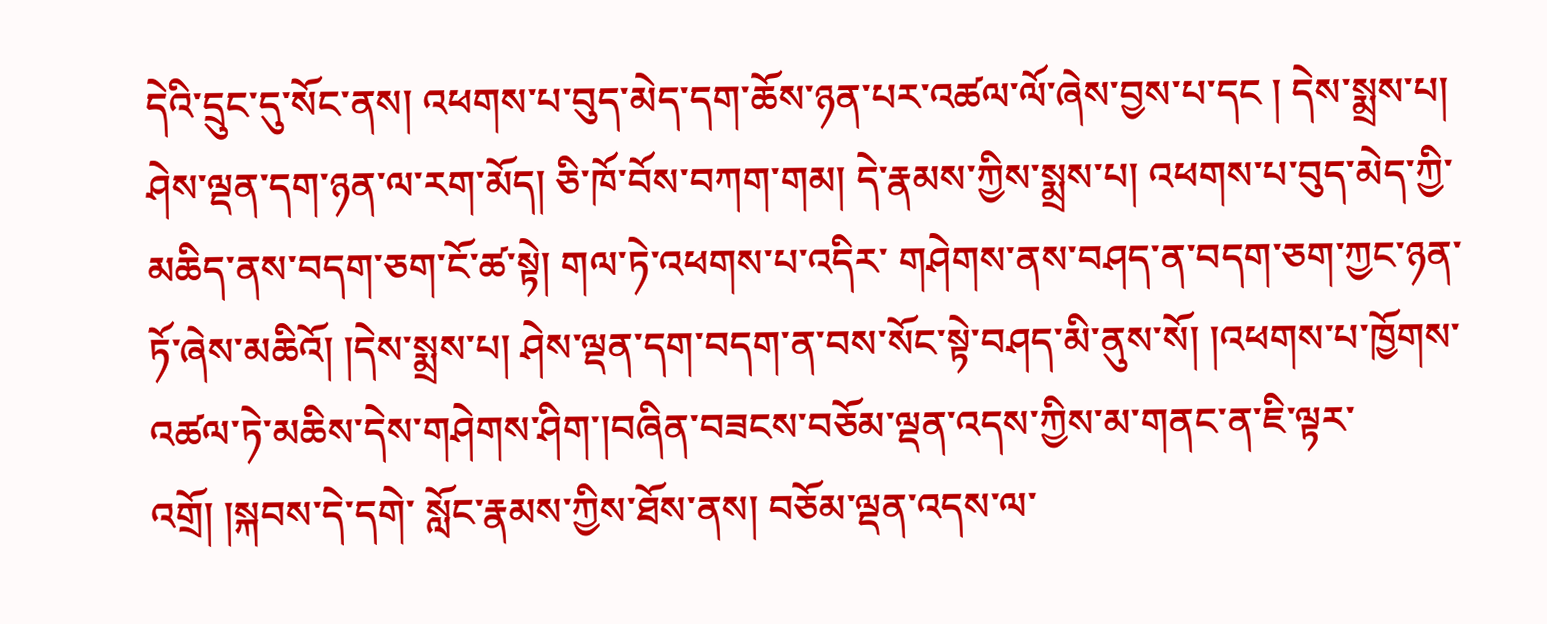དེའི་དྲུང་དུ་སོང་ནས། འཕགས་པ་བུད་མེད་དག་ཆོས་ཉན་པར་འཚལ་ལོ་ཞེས་བྱས་པ་དང ། དེས་སྨྲས་པ། ཤེས་ལྡན་དག་ཉན་ལ་རག་མོད། ཅི་ཁོ་བོས་བཀག་གམ། དེ་རྣམས་ཀྱིས་སྨྲས་པ། འཕགས་པ་བུད་མེད་ཀྱི་མཆིད་ནས་བདག་ཅག་ངོ་ཚ་སྟེ། གལ་ཏེ་འཕགས་པ་འདིར་ གཤེགས་ནས་བཤད་ན་བདག་ཅག་ཀྱང་ཉན་ཏོ་ཞེས་མཆིའོ། །དེས་སྨྲས་པ། ཤེས་ལྡན་དག་བདག་ན་བས་སོང་སྟེ་བཤད་མི་ནུས་སོ། །འཕགས་པ་ཁྱོགས་འཚལ་ཏེ་མཆིས་དེས་གཤེགས་ཤིག་།བཞིན་བཟངས་བཅོམ་ལྡན་འདས་ཀྱིས་མ་གནང་ན་ཇི་ལྟར་འགྲོ། །སྐབས་དེ་དགེ་ སློང་རྣམས་ཀྱིས་ཐོས་ནས། བཅོམ་ལྡན་འདས་ལ་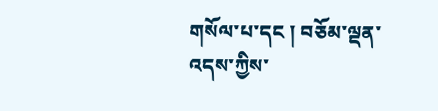གསོལ་པ་དང ། བཅོམ་ལྡན་འདས་ཀྱིས་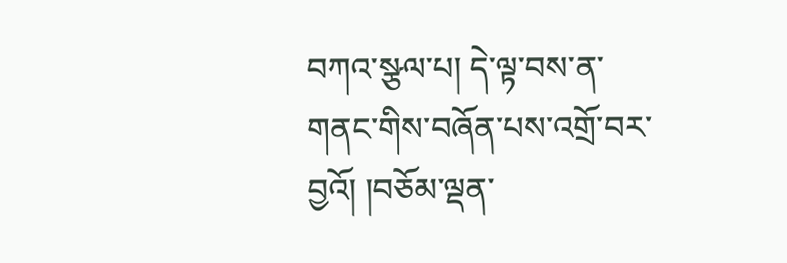བཀའ་སྩལ་པ། དེ་ལྟ་བས་ན་གནང་གིས་བཞོན་པས་འགྲོ་བར་བྱའོ། །བཅོམ་ལྡན་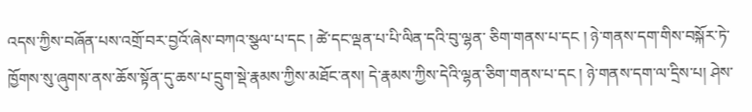འདས་ཀྱིས་བཞོན་པས་འགྲོ་བར་བྱའོ་ཞེས་བཀའ་སྩལ་པ་དང ། ཚེ་དང་ལྡན་པ་པི་ལིན་དའི་བུ་ལྷན་ ཅིག་གནས་པ་དང ། ཉེ་གནས་དག་གིས་བསྐོར་ཏེ་ཁྱོགས་སུ་ཞུགས་ནས་ཆོས་སྟོན་དུ་ཆས་པ་དྲུག་སྡེ་རྣམས་ཀྱིས་མཐོང་ནས། དེ་རྣམས་ཀྱིས་དེའི་ལྷན་ཅིག་གནས་པ་དང ། ཉེ་གནས་དག་ལ་དྲིས་པ། ཤེས་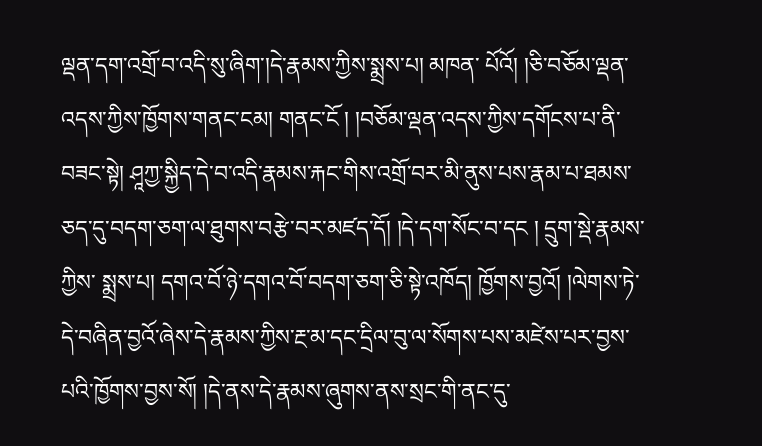ལྡན་དག་འགྲོ་བ་འདི་སུ་ཞིག་།དེ་རྣམས་ཀྱིས་སྨྲས་པ། མཁན་ པོའོ། །ཅི་བཅོམ་ལྡན་འདས་ཀྱིས་ཁྱོགས་གནང་ངམ། གནང་ངོ ། །བཅོམ་ལྡན་འདས་ཀྱིས་དགོངས་པ་ནི་བཟང་སྟེ། ཤཱཀྱ་སྐྱིད་དེ་བ་འདི་རྣམས་རྐང་གིས་འགྲོ་བར་མི་ནུས་པས་རྣམ་པ་ཐམས་ཅད་དུ་བདག་ཅག་ལ་ཐུགས་བརྩེ་བར་མཛད་དོ། །དེ་དག་སོང་བ་དང ། དྲུག་སྡེ་རྣམས་ཀྱིས་ སྨྲས་པ། དགའ་བོ་ཉེ་དགའ་བོ་བདག་ཅག་ཅི་སྟེ་འཁོད། ཁྱོགས་བྱའོ། །ལེགས་ཏེ་དེ་བཞིན་བྱའོ་ཞེས་དེ་རྣམས་ཀྱིས་རྔ་མ་དང་དྲིལ་བུ་ལ་སོགས་པས་མཛེས་པར་བྱས་པའི་ཁྱོགས་བྱས་སོ། །དེ་ནས་དེ་རྣམས་ཞུགས་ནས་སྲང་གི་ནང་དུ་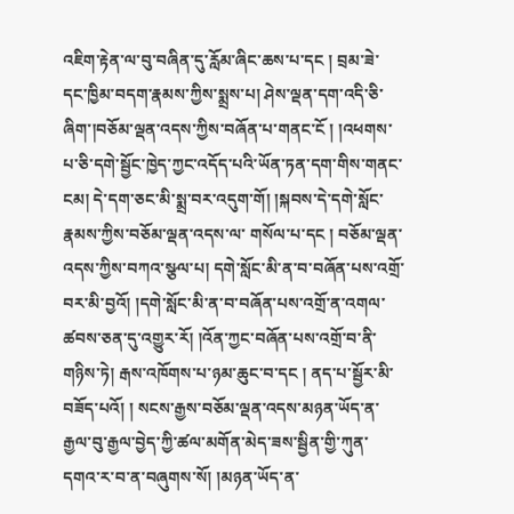འཇིག་རྟེན་ལ་བུ་བཞིན་དུ་རློམ་ཞིང་ཆས་པ་དང ། བྲམ་ཟེ་
དང་ཁྱིམ་བདག་རྣམས་ཀྱིས་སྨྲས་པ། ཤེས་ལྡན་དག་འདི་ཅི་ཞིག་།བཅོམ་ལྡན་འདས་ཀྱིས་བཞོན་པ་གནང་ངོ ། །འཕགས་པ་ཅི་དགེ་སྦྱོང་ཁྱེད་ཀྱང་འདོད་པའི་ཡོན་ཏན་དག་གིས་གནང་ངམ། དེ་དག་ཅང་མི་སྨྲ་བར་འདུག་གོ། །སྐབས་དེ་དགེ་སློང་རྣམས་ཀྱིས་བཅོམ་ལྡན་འདས་ལ་ གསོལ་པ་དང ། བཅོམ་ལྡན་འདས་ཀྱིས་བཀའ་སྩལ་པ། དགེ་སློང་མི་ན་བ་བཞོན་པས་འགྲོ་བར་མི་བྱའོ། །དགེ་སློང་མི་ན་བ་བཞོན་པས་འགྲོ་ན་འགལ་ཚབས་ཅན་དུ་འགྱུར་རོ། །འོན་ཀྱང་བཞོན་པས་འགྲོ་བ་ནི་གཉིས་ཏེ། རྒས་འཁོགས་པ་ཉམ་ཆུང་བ་དང ། ནད་པ་སྦྱོར་མི་བཟོད་པའོ། ། སངས་རྒྱས་བཅོམ་ལྡན་འདས་མཉན་ཡོད་ན་རྒྱལ་བུ་རྒྱལ་བྱེད་ཀྱི་ཚལ་མགོན་མེད་ཟས་སྦྱིན་གྱི་ཀུན་དགའ་ར་བ་ན་བཞུགས་སོ། །མཉན་ཡོད་ན་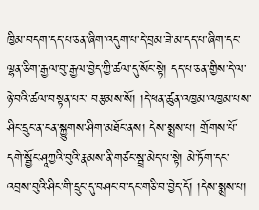ཁྱིམ་བདག་དད་པ་ཅན་ཞིག་འདུག་པ་དེ་བྲམ་ཟེ་མ་དད་པ་ཞིག་དང་ལྷན་ཅིག་རྒྱལ་བུ་རྒྱལ་བྱེད་ཀྱི་ཚལ་དུ་སོང་སྟེ། དད་པ་ཅན་གྱིས་དེ་ལ་ཉེ་བའི་ཚལ་བསྟན་པར་ བརྩམས་སོ། །དེ་ཕན་ཚུན་འཁྱམ་འཁྱམ་པས་ཤིང་དྲུང་ན་ངན་སྐྱུགས་ཤིག་མཐོང་ནས། དེས་སྨྲས་པ། གྲོགས་པོ་དགེ་སྦྱོང་ཤཱཀྱའི་བུའི་རྣམས་ནི་གཙང་སྦྲ་མེད་པ་སྟེ། མེ་ཏོག་དང་འབྲས་བུའི་ཤིང་གི་དྲུང་དུ་བཤང་བ་དང་གཅི་བ་བྱེད་དོ། །དེས་སྨྲས་པ།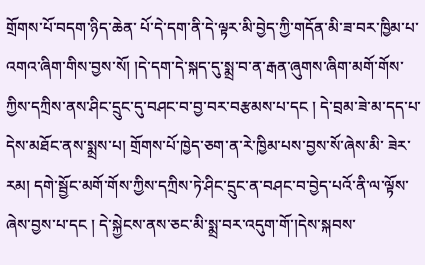གྲོགས་པོ་བདག་ཉིད་ཆེན་ པོ་དེ་དག་ནི་དེ་ལྟར་མི་བྱེད་ཀྱི་གདོན་མི་ཟ་བར་ཁྱིམ་པ་འགའ་ཞིག་གིས་བྱས་སོ། །དེ་དག་དེ་སྐད་དུ་སྨྲ་བ་ན་རྒན་ཞུགས་ཞིག་མགོ་གོས་ཀྱིས་དཀྲིས་ནས་ཤིང་དྲུང་དུ་བཤང་བ་བྱ་བར་བརྩམས་པ་དང ། དེ་བྲམ་ཟེ་མ་དད་པ་དེས་མཐོང་ནས་སྨྲས་པ། གྲོགས་པོ་ཁྱེད་ཅག་ན་རེ་ཁྱིམ་པས་བྱས་སོ་ཞེས་མི་ ཟེར་རམ། དགེ་སྦྱོང་མགོ་གོས་ཀྱིས་དཀྲིས་ཏེ་ཤིང་དྲུང་ན་བཤང་བ་བྱེད་པའོ་ནི་ལ་ལྟོས་ཞེས་བྱས་པ་དང ། དེ་སྐྱེངས་ནས་ཅང་མི་སྨྲ་བར་འདུག་གོ་།དེས་སྐབས་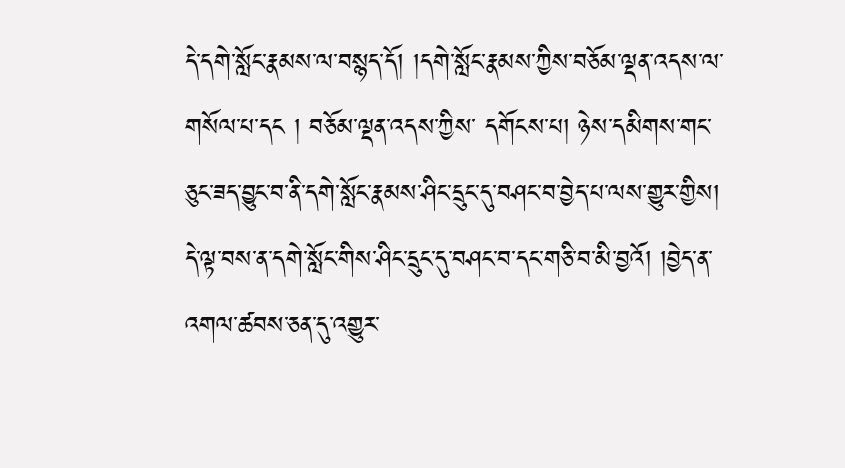དེ་དགེ་སློང་རྣམས་ལ་བསྙད་དོ། །དགེ་སློང་རྣམས་ཀྱིས་བཅོམ་ལྡན་འདས་ལ་གསོལ་པ་དང ། བཅོམ་ལྡན་འདས་ཀྱིས་ དགོངས་པ། ཉེས་དམིགས་གང་ཅུང་ཟད་བྱུང་བ་ནི་དགེ་སློང་རྣམས་ཤིང་དྲུང་དུ་བཤང་བ་བྱེད་པ་ལས་གྱུར་གྱིས། དེ་ལྟ་བས་ན་དགེ་སློང་གིས་ཤིང་དྲུང་དུ་བཤང་བ་དང་གཅི་བ་མི་བྱའོ། །བྱེད་ན་འགལ་ཚབས་ཅན་དུ་འགྱུར་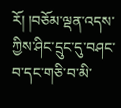རོ། །བཅོམ་ལྡན་འདས་ཀྱིས་ཤིང་དྲུང་དུ་བཤང་བ་དང་གཅི་བ་མི་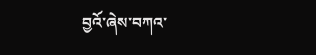བྱའོ་ཞེས་བཀའ་